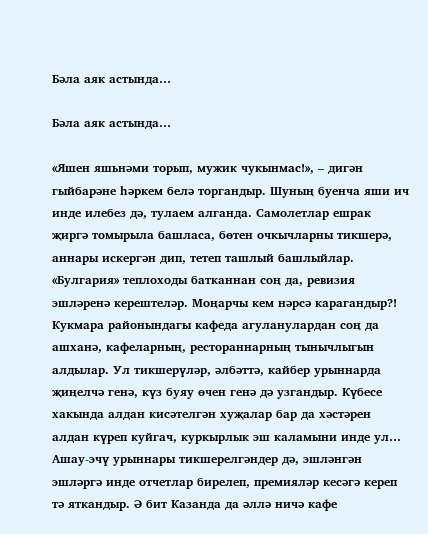Бәла аяк астында…

Бәла аяк астында…

«Яшен яшьнәми торып, мужик чукынмас!», – дигән гыйбарәне һәркем белә торгандыр. Шуның буенча яши ич инде илебез дә, тулаем алганда. Самолетлар ешрак җиргә томырыла башласа, бөтен очкычларны тикшерә, аннары искергән дип, тетеп ташлый башлыйлар. «Булгария» теплоходы батканнан соң да, ревизия эшләренә керештеләр. Моңарчы кем нәрсә карагандыр?! Кукмара районындагы кафеда агуланулардан соң да ашханә, кафеларның, рестораннарның тынычлыгын алдылар. Ул тикшерүләр, әлбәттә, кайбер урыннарда җиңелчә генә, күз буяу өчен генә дә узгандыр. Күбесе хакында алдан кисәтелгән хуҗалар бар да хәстәрен алдан күреп куйгач, куркырлык эш каламыни инде ул… Ашау-эчү урыннары тикшерелгәндер дә, эшләнгән эшләргә инде отчетлар бирелеп, премияләр кесәгә кереп тә яткандыр. Ә бит Казанда да әллә ничә кафе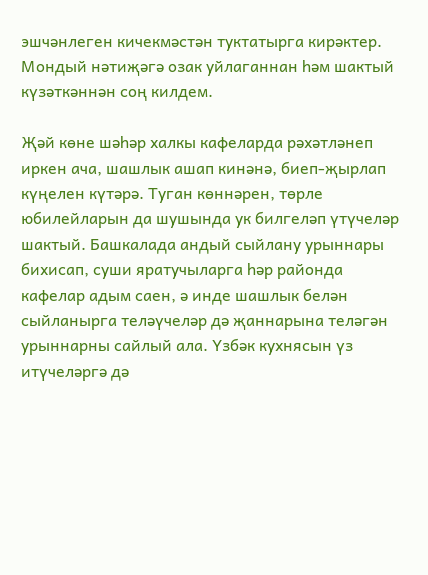эшчәнлеген кичекмәстән туктатырга кирәктер. Мондый нәтиҗәгә озак уйлаганнан һәм шактый күзәткәннән соң килдем.

Җәй көне шәһәр халкы кафеларда рәхәтләнеп иркен ача, шашлык ашап кинәнә, биеп-җырлап күңелен күтәрә. Туган көннәрен, төрле юбилейларын да шушында ук билгеләп үтүчеләр шактый. Башкалада андый сыйлану урыннары бихисап, суши яратучыларга һәр районда кафелар адым саен, ә инде шашлык белән сыйланырга теләүчеләр дә җаннарына теләгән урыннарны сайлый ала. Үзбәк кухнясын үз итүчеләргә дә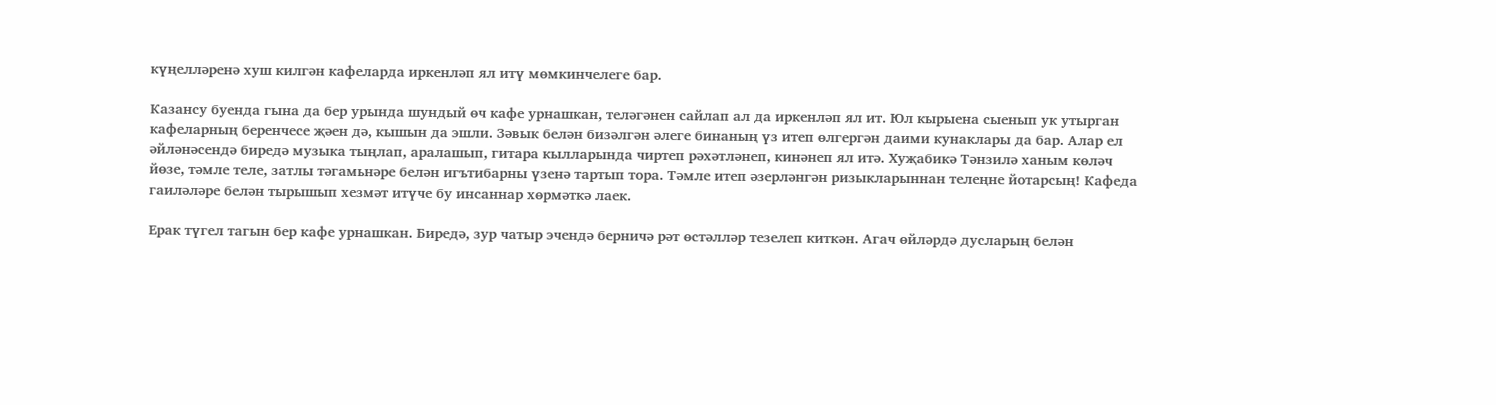күңелләренә хуш килгән кафеларда иркенләп ял итү мөмкинчелеге бар.

Казансу буенда гына да бер урында шундый өч кафе урнашкан, теләгәнен сайлап ал да иркенләп ял ит. Юл кырыена сыенып ук утырган кафеларның беренчесе җәен дә, кышын да эшли. Зәвык белән бизәлгән әлеге бинаның үз итеп өлгергән даими кунаклары да бар. Алар ел әйләнәсендә биредә музыка тыңлап, аралашып, гитара кылларында чиртеп рәхәтләнеп, кинәнеп ял итә. Хуҗабикә Тәнзилә ханым көләч йөзе, тәмле теле, затлы тәгамьнәре белән игътибарны үзенә тартып тора. Тәмле итеп әзерләнгән ризыкларыннан телеңне йотарсың! Кафеда гаиләләре белән тырышып хезмәт итүче бу инсаннар хөрмәткә лаек.

Ерак түгел тагын бер кафе урнашкан. Биредә, зур чатыр эчендә берничә рәт өстәлләр тезелеп киткән. Агач өйләрдә дусларың белән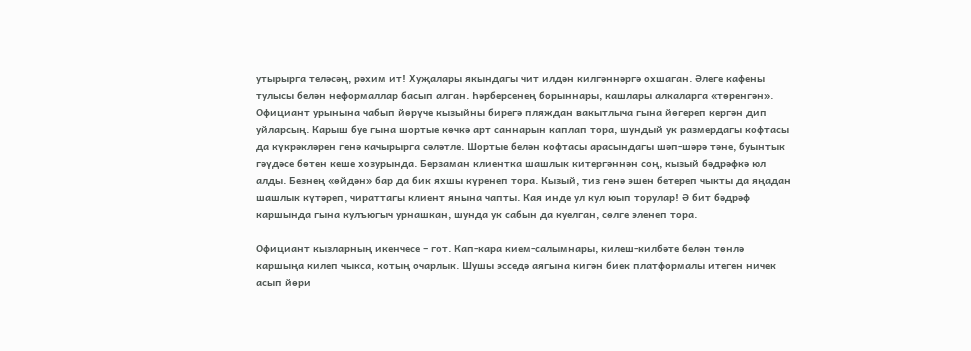утырырга теләсәң, рәхим ит! Хуҗалары якындагы чит илдән килгәннәргә охшаган. Әлеге кафены тулысы белән неформаллар басып алган. Һәрберсенең борыннары, кашлары алкаларга «төренгән». Официант урынына чабып йөрүче кызыйны бирегә пляждан вакытлыча гына йөгереп кергән дип уйларсың. Карыш буе гына шортые көчкә арт саннарын каплап тора, шундый ук размердагы кофтасы да күкрәкләрен генә качырырга сәләтле. Шортые белән кофтасы арасындагы шәп-шәрә тәне, буынтык гәүдәсе бөтен кеше хозурында. Берзаман клиентка шашлык китергәннән соң, кызый бәдрәфкә юл алды. Безнең «өйдән» бар да бик яхшы күренеп тора. Кызый, тиз генә эшен бетереп чыкты да яңадан шашлык күтәреп, чираттагы клиент янына чапты. Кая инде ул кул юып торулар! Ә бит бәдрәф каршында гына кулъюгыч урнашкан, шунда ук сабын да куелган, сөлге эленеп тора.

Официант кызларның икенчесе – гот. Кап-кара кием-салымнары, килеш-килбәте белән төнлә каршыңа килеп чыкса, котың очарлык. Шушы эсседә аягына кигән биек платформалы итеген ничек асып йөри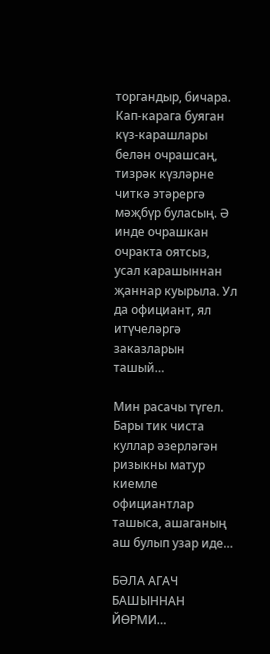торгандыр, бичара. Кап-карага буяган күз-карашлары белән очрашсаң, тизрәк күзләрне читкә этәрергә мәҗбүр буласың. Ә инде очрашкан очракта оятсыз, усал карашыннан җаннар куырыла. Ул да официант, ял итүчеләргә заказларын ташый…

Мин расачы түгел. Бары тик чиста куллар әзерләгән ризыкны матур киемле официантлар ташыса, ашаганың аш булып узар иде…

БӘЛА АГАЧ БАШЫННАН ЙӨРМИ…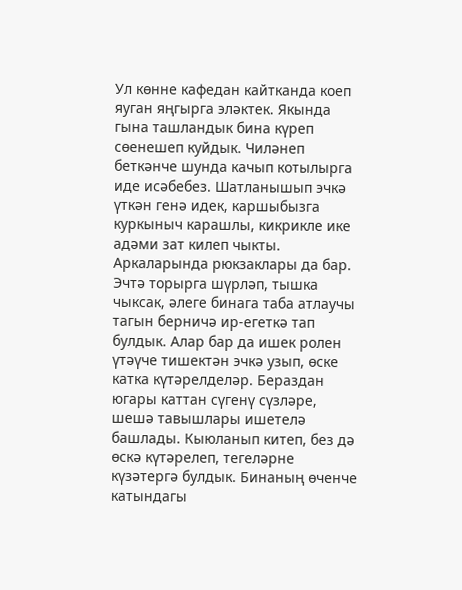Ул көнне кафедан кайтканда коеп яуган яңгырга эләктек. Якында гына ташландык бина күреп сөенешеп куйдык. Чиләнеп беткәнче шунда качып котылырга иде исәбебез. Шатланышып эчкә үткән генә идек, каршыбызга куркыныч карашлы, кикрикле ике адәми зат килеп чыкты. Аркаларында рюкзаклары да бар. Эчтә торырга шүрләп, тышка чыксак, әлеге бинага таба атлаучы тагын берничә ир-егеткә тап булдык. Алар бар да ишек ролен үтәүче тишектән эчкә узып, өске катка күтәрелделәр. Бераздан югары каттан сүгенү сүзләре, шешә тавышлары ишетелә башлады. Кыюланып китеп, без дә өскә күтәрелеп, тегеләрне күзәтергә булдык. Бинаның өченче катындагы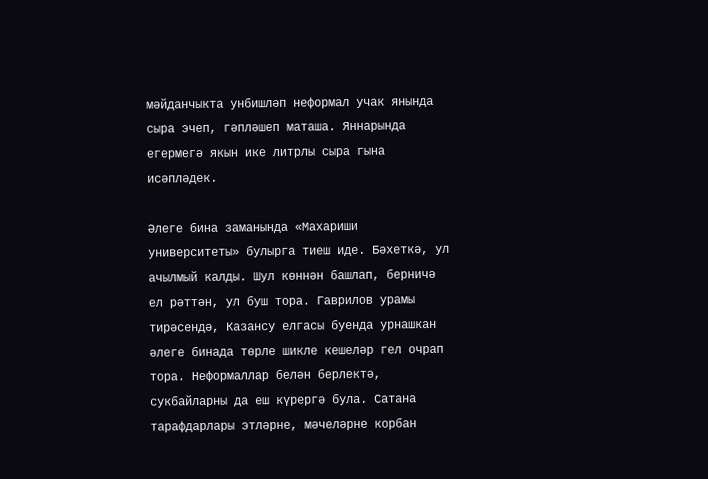мәйданчыкта унбишләп неформал учак янында сыра эчеп, гәпләшеп маташа. Яннарында егермегә якын ике литрлы сыра гына исәпләдек.

Әлеге бина заманында «Махариши университеты» булырга тиеш иде. Бәхеткә, ул ачылмый калды. Шул көннән башлап, берничә ел рәттән, ул буш тора. Гаврилов урамы тирәсендә, Казансу елгасы буенда урнашкан әлеге бинада төрле шикле кешеләр гел очрап тора. Неформаллар белән берлектә, сукбайларны да еш күрергә була. Сатана тарафдарлары этләрне, мәчеләрне корбан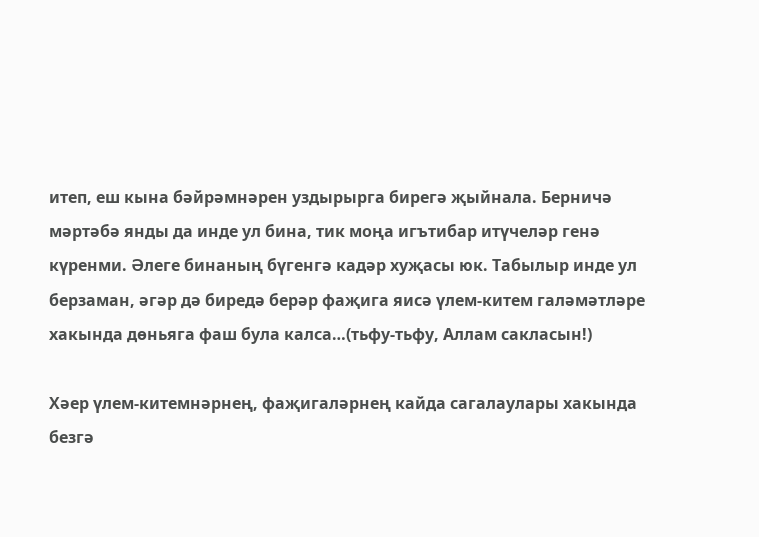итеп, еш кына бәйрәмнәрен уздырырга бирегә җыйнала. Берничә мәртәбә янды да инде ул бина, тик моңа игътибар итүчеләр генә күренми. Әлеге бинаның бүгенгә кадәр хуҗасы юк. Табылыр инде ул берзаман, әгәр дә биредә берәр фаҗига яисә үлем-китем галәмәтләре хакында дөньяга фаш була калса…(тьфу-тьфу, Аллам сакласын!)

Хәер үлем-китемнәрнең, фаҗигаләрнең кайда сагалаулары хакында безгә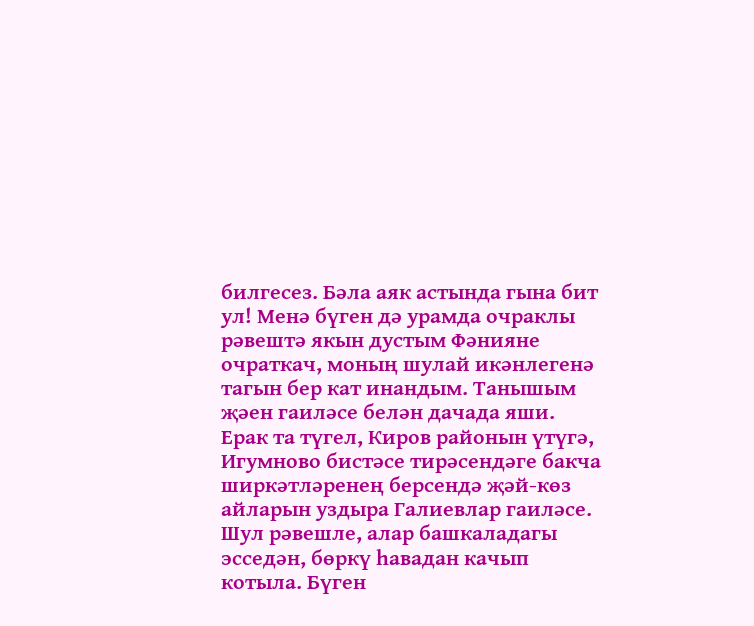билгесез. Бәла аяк астында гына бит ул! Менә бүген дә урамда очраклы рәвештә якын дустым Фәнияне очраткач, моның шулай икәнлегенә тагын бер кат инандым. Танышым җәен гаиләсе белән дачада яши. Ерак та түгел, Киров районын үтүгә, Игумново бистәсе тирәсендәге бакча ширкәтләренең берсендә җәй-көз айларын уздыра Галиевлар гаиләсе. Шул рәвешле, алар башкаладагы эсседән, бөркү һавадан качып котыла. Бүген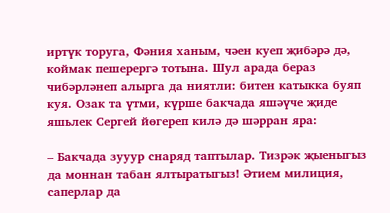иртүк торуга, Фәния ханым, чәен куеп җибәрә дә, коймак пешерергә тотына. Шул арада бераз чибәрләнеп алырга да ниятли: битен катыкка буяп куя. Озак та үтми, күрше бакчада яшәүче җиде яшьлек Сергей йөгереп килә дә шәрран яра:

– Бакчада зууур снаряд таптылар. Тизрәк җыеныгыз да моннан табан ялтыратыгыз! Әтием милиция, саперлар да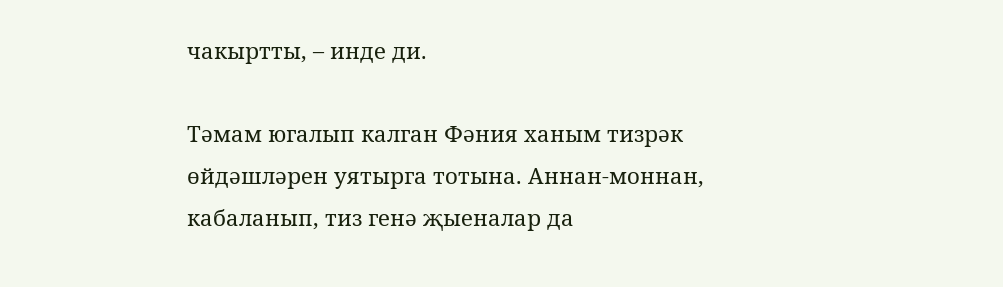чакыртты, – инде ди.

Тәмам югалып калган Фәния ханым тизрәк өйдәшләрен уятырга тотына. Аннан-моннан, кабаланып, тиз генә җыеналар да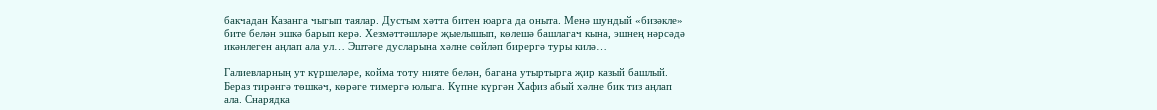бакчадан Казанга чыгып таялар. Дустым хәтта битен юарга да оныта. Менә шундый «бизәкле» бите белән эшкә барып керә. Хезмәттәшләре җыелышып, көлешә башлагач кына, эшнең нәрсәдә икәнлеген аңлап ала ул… Эштәге дусларына хәлне сөйләп бирергә туры килә…

Галиевларның ут күршеләре, койма тоту нияте белән, багана утыртырга җир казый башлый. Бераз тирәнгә төшкәч, көрәге тимергә юлыга. Күпне күргән Хафиз абый хәлне бик тиз аңлап ала. Снарядка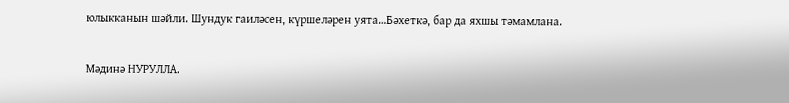юлыкканын шәйли. Шундук гаиләсен, күршеләрен уята…Бәхеткә, бар да яхшы тәмамлана.

Мәдинә НУРУЛЛА.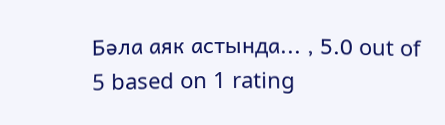Бәла аяк астында... , 5.0 out of 5 based on 1 rating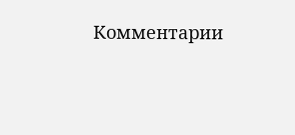Комментарии